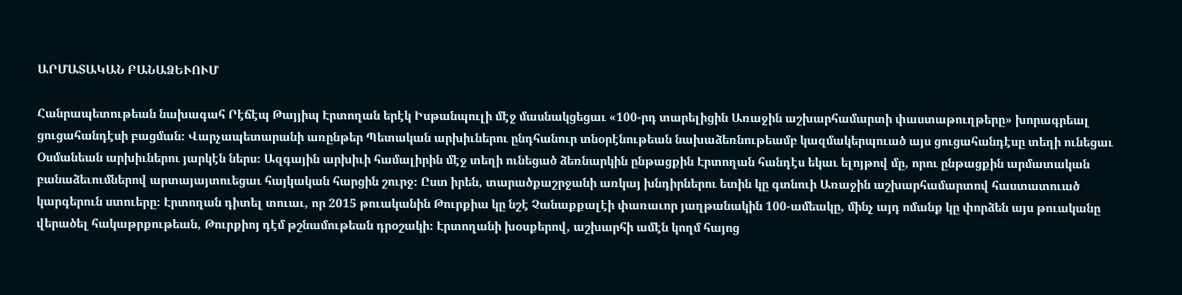ԱՐՄԱՏԱԿԱՆ ԲԱՆԱՁԵՒՈՒՄ

Հանրապետութեան նախագահ Րէճէպ Թայյիպ Էրտողան երէկ Իսթանպուլի մէջ մասնակցեցաւ «100-րդ տարելիցին Առաջին աշխարհամարտի փաստաթուղթերը» խորագրեալ ցուցահանդէսի բացման։ Վարչապետարանի առընթեր Պետական արխիւներու ընդհանուր տնօրէնութեան նախաձեռնութեամբ կազմակերպուած այս ցուցահանդէսը տեղի ունեցաւ  Օսմանեան արխիւներու յարկէն ներս։ Ազգային արխիւի համալիրին մէջ տեղի ունեցած ձեռնարկին ընթացքին Էրտողան հանդէս եկաւ ելոյթով մը, որու ընթացքին արմատական բանաձեւումներով արտայայտուեցաւ հայկական հարցին շուրջ։ Ըստ իրեն, տարածքաշրջանի առկայ խնդիրներու ետին կը գտնուի Առաջին աշխարհամարտով հաստատուած կարգերուն ստուերը։ Էրտողան դիտել տուաւ, որ 2015 թուականին Թուրքիա կը նշէ Չանաքքալէի փառաւոր յաղթանակին 100-ամեակը, մինչ այդ ոմանք կը փորձեն այս թուականը վերածել հակաթրքութեան, Թուրքիոյ դէմ թշնամութեան դրօշակի։ Էրտողանի խօսքերով, աշխարհի ամէն կողմ հայոց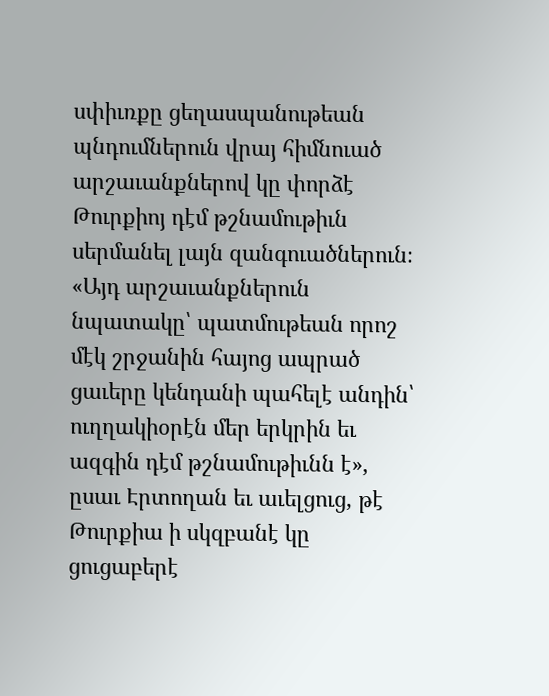սփիւռքը ցեղասպանութեան պնդումներուն վրայ հիմնուած արշաւանքներով կը փորձէ Թուրքիոյ դէմ թշնամութիւն սերմանել լայն զանգուածներուն։ «Այդ արշաւանքներուն նպատակը՝ պատմութեան որոշ մէկ շրջանին հայոց ապրած ցաւերը կենդանի պահելէ անդին՝ ուղղակիօրէն մեր երկրին եւ ազգին դէմ թշնամութիւնն է», ըսաւ Էրտողան եւ աւելցուց, թէ Թուրքիա ի սկզբանէ կը ցուցաբերէ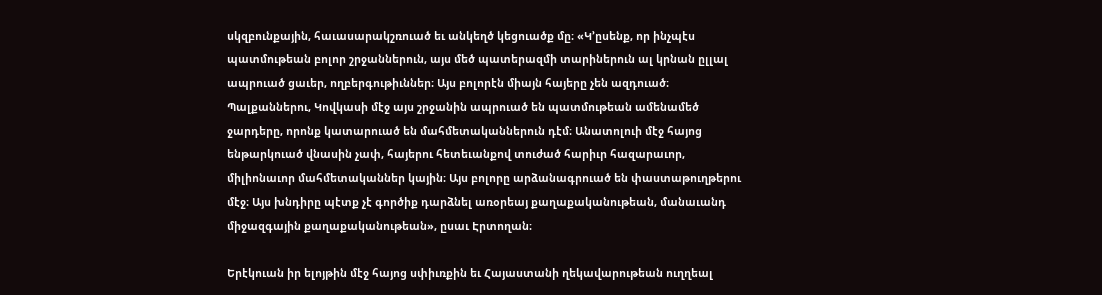սկզբունքային, հաւասարակշռուած եւ անկեղծ կեցուածք մը։ «Կ՚ըսենք, որ ինչպէս պատմութեան բոլոր շրջաններուն, այս մեծ պատերազմի տարիներուն ալ կրնան ըլլալ ապրուած ցաւեր, ողբերգութիւններ։ Այս բոլորէն միայն հայերը չեն ազդուած։ Պալքաններու, Կովկասի մէջ այս շրջանին ապրուած են պատմութեան ամենամեծ ջարդերը, որոնք կատարուած են մահմետականներուն դէմ։ Անատոլուի մէջ հայոց ենթարկուած վնասին չափ, հայերու հետեւանքով տուժած հարիւր հազարաւոր, միլիոնաւոր մահմետականներ կային։ Այս բոլորը արձանագրուած են փաստաթուղթերու մէջ։ Այս խնդիրը պէտք չէ գործիք դարձնել առօրեայ քաղաքականութեան, մանաւանդ միջազգային քաղաքականութեան», ըսաւ Էրտողան։

Երէկուան իր ելոյթին մէջ հայոց սփիւռքին եւ Հայաստանի ղեկավարութեան ուղղեալ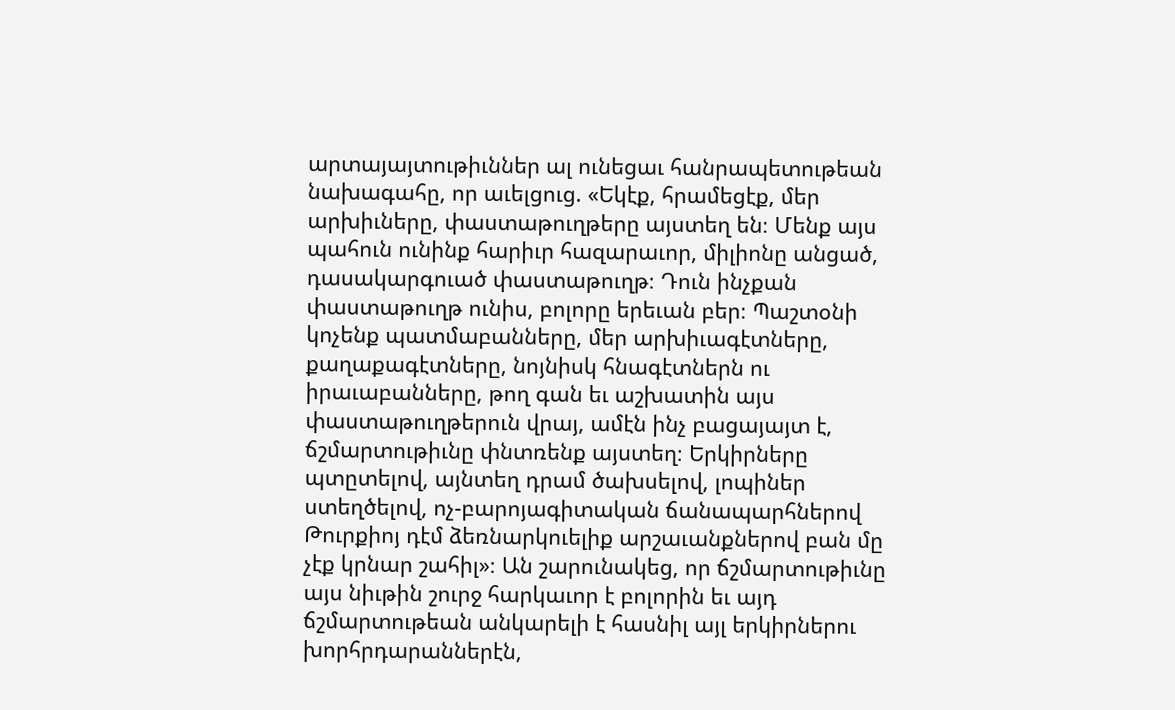արտայայտութիւններ ալ ունեցաւ հանրապետութեան նախագահը, որ աւելցուց. «Եկէք, հրամեցէք, մեր արխիւները, փաստաթուղթերը այստեղ են։ Մենք այս պահուն ունինք հարիւր հազարաւոր, միլիոնը անցած, դասակարգուած փաստաթուղթ։ Դուն ինչքան փաստաթուղթ ունիս, բոլորը երեւան բեր։ Պաշտօնի կոչենք պատմաբանները, մեր արխիւագէտները, քաղաքագէտները, նոյնիսկ հնագէտներն ու իրաւաբանները, թող գան եւ աշխատին այս փաստաթուղթերուն վրայ, ամէն ինչ բացայայտ է, ճշմարտութիւնը փնտռենք այստեղ։ Երկիրները պտըտելով, այնտեղ դրամ ծախսելով, լոպիներ ստեղծելով, ոչ-բարոյագիտական ճանապարհներով Թուրքիոյ դէմ ձեռնարկուելիք արշաւանքներով բան մը չէք կրնար շահիլ»։ Ան շարունակեց, որ ճշմարտութիւնը այս նիւթին շուրջ հարկաւոր է բոլորին եւ այդ ճշմարտութեան անկարելի է հասնիլ այլ երկիրներու խորհրդարաններէն,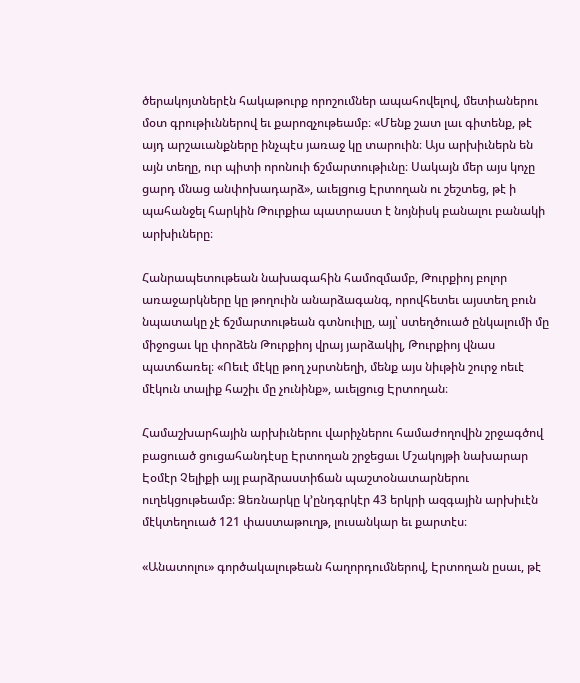ծերակոյտներէն հակաթուրք որոշումներ ապահովելով, մետիաներու մօտ գրութիւններով եւ քարոզչութեամբ։ «Մենք շատ լաւ գիտենք, թէ այդ արշաւանքները ինչպէս յառաջ կը տարուին։ Այս արխիւներն են այն տեղը, ուր պիտի որոնուի ճշմարտութիւնը։ Սակայն մեր այս կոչը ցարդ մնաց անփոխադարձ», աւելցուց Էրտողան ու շեշտեց, թէ ի պահանջել հարկին Թուրքիա պատրաստ է նոյնիսկ բանալու բանակի արխիւները։

Հանրապետութեան նախագահին համոզմամբ, Թուրքիոյ բոլոր առաջարկները կը թողուին անարձագանգ, որովհետեւ այստեղ բուն նպատակը չէ ճշմարտութեան գտնուիլը, այլ՝ ստեղծուած ընկալումի մը միջոցաւ կը փորձեն Թուրքիոյ վրայ յարձակիլ, Թուրքիոյ վնաս պատճառել։ «Ոեւէ մէկը թող չսրտնեղի, մենք այս նիւթին շուրջ ոեւէ մէկուն տալիք հաշիւ մը չունինք», աւելցուց Էրտողան։

Համաշխարհային արխիւներու վարիչներու համաժողովին շրջագծով բացուած ցուցահանդէսը Էրտողան շրջեցաւ Մշակոյթի նախարար Էօմէր Չելիքի այլ բարձրաստիճան պաշտօնատարներու ուղեկցութեամբ։ Ձեռնարկը կ՚ընդգրկէր 43 երկրի ազգային արխիւէն մէկտեղուած 121 փաստաթուղթ, լուսանկար եւ քարտէս։

«Անատոլու» գործակալութեան հաղորդումներով, Էրտողան ըսաւ, թէ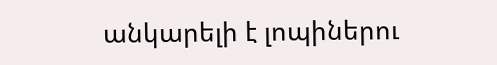անկարելի է լոպիներու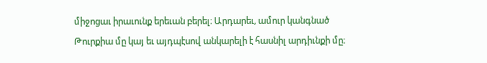միջոցաւ իրաւունք երեւան բերել։ Արդարեւ, ամուր կանգնած Թուրքիա մը կայ եւ այդպէսով անկարելի է հասնիլ արդիւնքի մը։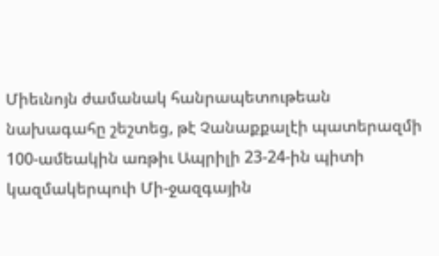Միեւնոյն ժամանակ հանրապետութեան նախագահը շեշտեց, թէ Չանաքքալէի պատերազմի 100-ամեակին առթիւ Ապրիլի 23-24-ին պիտի կազմակերպուի Մի-ջազգային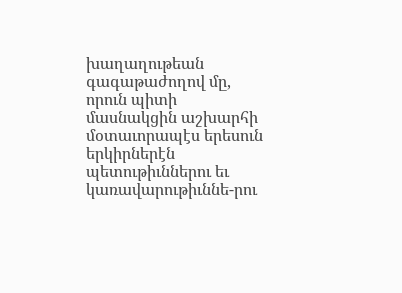խաղաղութեան գագաթաժողով մը, որուն պիտի մասնակցին աշխարհի մօտաւորապէս երեսուն երկիրներէն պետութիւններու եւ կառավարութիւննե-րու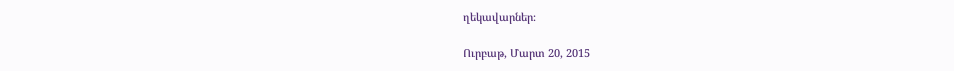ղեկավարներ։

Ուրբաթ, Մարտ 20, 2015